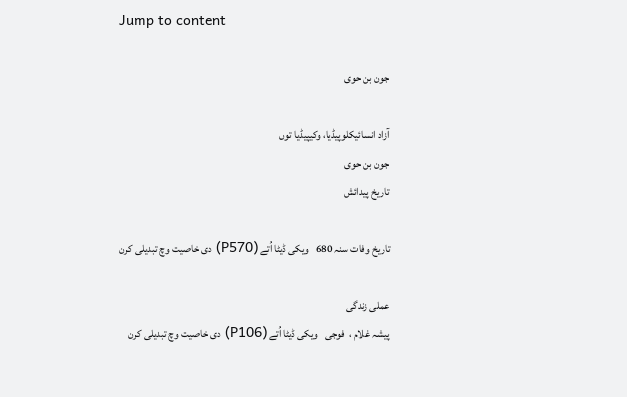Jump to content

جون بن حوی

آزاد انسائیکلوپیڈیا، وکیپیڈیا توں
جون بن حوی
تاریخ پیدائش

تاریخ وفات سنہ 680   ویکی ڈیٹا اُتے (P570) دی خاصیت وچ تبدیلی کرن

عملی زندگی
پیشہ غلام ،  فوجی   ویکی ڈیٹا اُتے (P106) دی خاصیت وچ تبدیلی کرن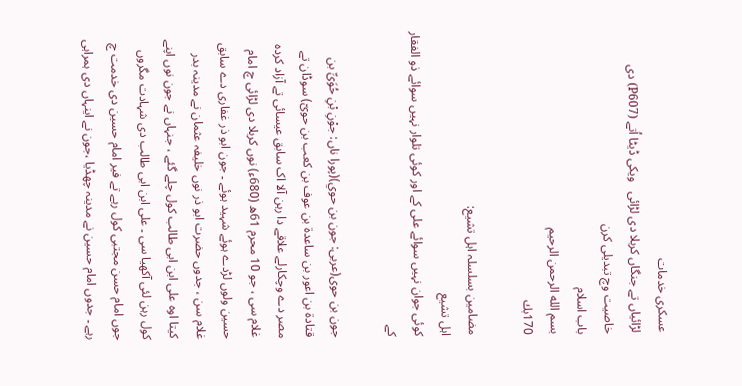عسکری خدمات
لڑائیاں تے جنگاں کربلا دی لڑائی   ویکی ڈیٹا اُتے (P607) دی خاصیت وچ تبدیلی کرن
باب اسلام
بسم الله الرحمن الرحیم
170بك

مضامین بسلسلہ اہل تشیع:
اہل تشیع
کوئی جوان نہیں سوائے علی کے اور کوئی تلوار نہیں سوائے ذو الفقار کے

جون بن حوی(عربی: جون بن حوي)(پورا ناں: جوْنِ بْنِ حُوَیِّ بن قتادة بن اعور بن ساعدة بن عوف بن کعب بن حویّ) سوڈان تے مصر دے وچکارلے علاقے دا رہن آلا اک سابق عیسائی تے آزاد کردہ غلام سی ، جو 10 محرم 61ھ (680ء) نوں کربلا دی لڑائی چ امام حسین ولوں لڑدے ہوئے شہید ہوئے ۔ جون ابو ذر غفاری دے سابق غلام سن ، جدوں حضرت ابو ذر نوں خلیفہ عثمان نے مدینہ بدر کیتا اوہ علی ابن ابی طالب کول چلے گئے ، جنہاں نے جون نوں اپنے کول رہن لئی آکھیا سی ۔ علی ابن ابی طالب دی شہادت مگروں جوں امام حسن مجتبی کول رہے تے فیر امام حسین دی خدمت چ رہے ۔ جدوں امام حسین نے مدینہ چھڈیا ،جون نے اینہاں دی ہمراہی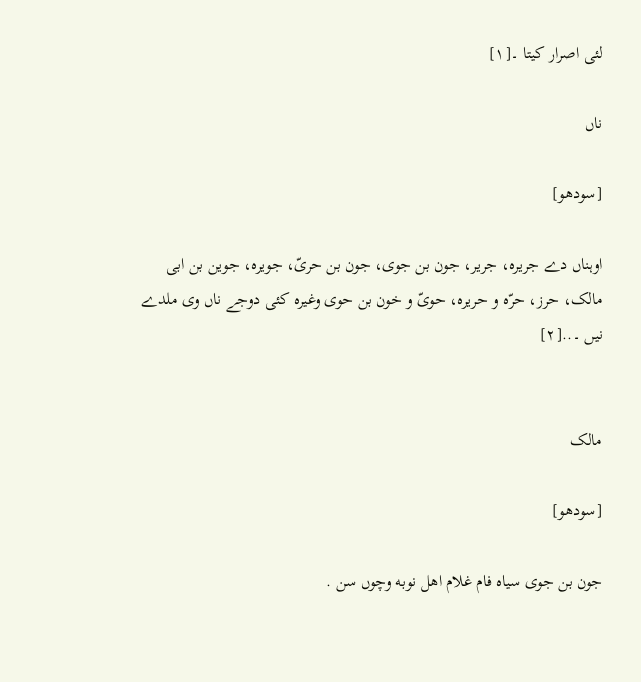لئی اصرار کیتا ۔[۱]

ناں

[سودھو]

اوہناں دے جریره، جریر، جون بن جوی، جون بن حریّ، جویره، جوین بن ابی مالک، حرز، حرّه و حریره، حویّ و خون بن حوی وغیرہ کئی دوجے ناں وی ملدے نیں ۔..[۲]


مالک

[سودھو]

جون بن جوی سیاہ فام غلام اهل نوبه وچوں سن .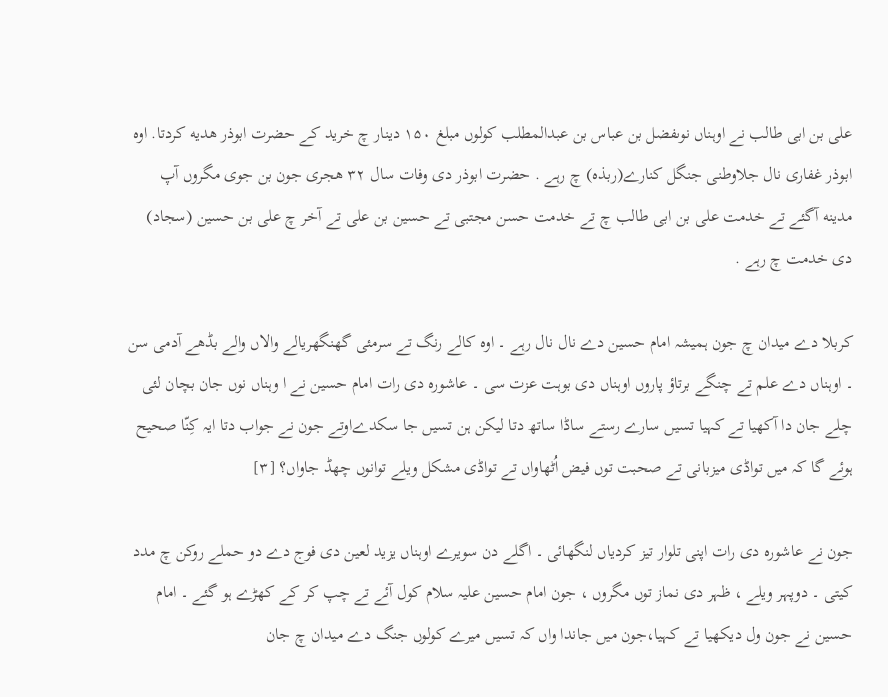علی بن ابی طالب نے اوہناں نوںفضل بن عباس بن عبدالمطلب کولوں مبلغ ۱۵۰ دینار چ خرید کے حضرت ابوذر هدیه کردتا. اوہ ابوذر غفاری نال جلاوطنی جنگل کنارے(ربذه) چ رہے . حضرت ابوذر دی وفات سال ۳۲ هجری جون بن جوی مگروں آپ مدینه آگئے تے خدمت علی بن ابی طالب چ تے خدمت حسن مجتبی تے حسین بن علی تے آخر چ علی بن حسین (سجاد) دی خدمت چ رہے .

کربلا دے میدان چ جون ہمیشہ امام حسین دے نال نال رہے ۔ اوہ کالے رنگ تے سرمئی گھنگھریالے والاں والے بڈھے آدمی سن ۔ اوہناں دے علم تے چنگے برتاؤ پاروں اوہناں دی بوہت عزت سی ۔ عاشورہ دی رات امام حسین نے ا وہناں نوں جان بچان لئی چلے جان دا آکھیا تے کہیا تسیں سارے رستے ساڈا ساتھ دتا لیکن ہن تسیں جا سکدےاوتے جون نے جواب دتا ایہ کِنّا صحیح ہوئے گا کہ میں تواڈی میزبانی تے صحبت توں فیض اُٹھاواں تے تواڈی مشکل ویلے توانوں چھڈ جاواں؟ [۳]

جون نے عاشورہ دی رات اپنی تلوار تیز کردیاں لنگھائی ۔ اگلے دن سویرے اوہناں یزید لعین دی فوج دے دو حملے روکن چ مدد کیتی ۔ دوپہر ویلے ، ظہر دی نماز توں مگروں ، جون امام حسین علیہ سلام کول آئے تے چپ کر کے کھڑے ہو گئے ۔ امام حسین نے جون ول دیکھیا تے کہیا،جون میں جاندا واں کہ تسیں میرے کولوں جنگ دے میدان چ جان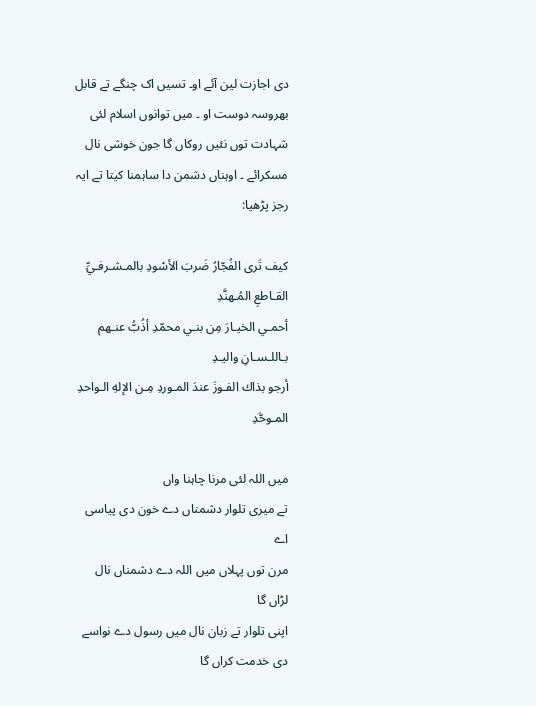دی اجازت لین آئے او۔ تسیں اک چنگے تے قابل بھروسہ دوست او ۔ میں توانوں اسلام لئی شہادت توں نئیں روکاں گا جون خوشی نال مسکرائے ۔ اوہناں دشمن دا ساہمنا کیتا تے ایہ رجز پڑھیا:

كيف تَرى الفُجّارُ ضَربَ الأسْودِ بالمـشـرفـيِّ القـاطعِ المُـهنَّدِ
أحمـي الخيـارَ مِن بنـي محمّدِ أذُبُّ عنـهم بـاللـسـانِ واليـدِ
أرجو بذاك الفـوزَ عندَ المـوردِ مِـن الإلهِ الـواحدِ المـوحَّدِ

میں اللہ لئی مرنا چاہنا واں
تے میری تلوار دشمناں دے خون دی پیاسی اے
مرن توں پہلاں میں اللہ دے دشمناں نال لڑاں گا
اپنی تلوار تے زبان نال میں رسول دے نواسے دی خدمت کراں گا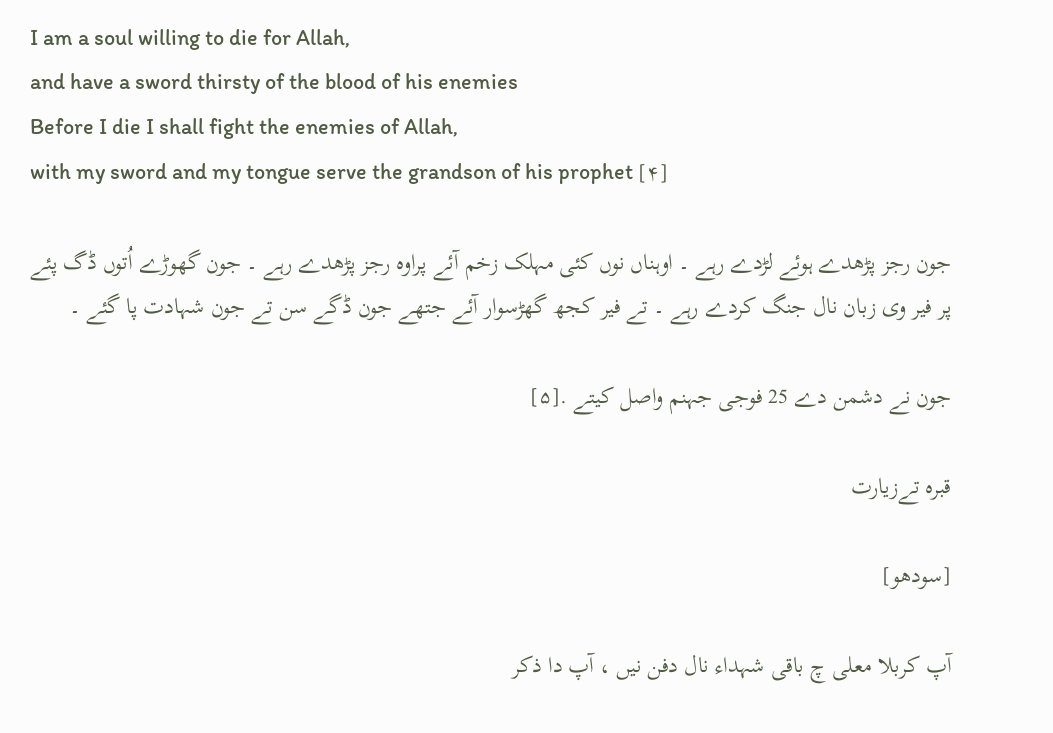I am a soul willing to die for Allah,
and have a sword thirsty of the blood of his enemies
Before I die I shall fight the enemies of Allah,
with my sword and my tongue serve the grandson of his prophet [۴]

جون رجز پڑھدے ہوئے لڑدے رہے ۔ اوہناں نوں کئی مہلک زخم آئے پراوہ رجز پڑھدے رہے ۔ جون گھوڑے اُتوں ڈگ پئے پر فیر وی زبان نال جنگ کردے رہے ۔ تے فیر کجھ گھڑسوار آئے جتھے جون ڈگے سن تے جون شہادت پا گئے ۔

جون نے دشمن دے 25 فوجی جہنم واصل کیتے .[۵]

قبره تےزيارت

[سودھو]

آپ کربلا معلی چ باقی شہداء نال دفن نیں ، آپ دا ذکر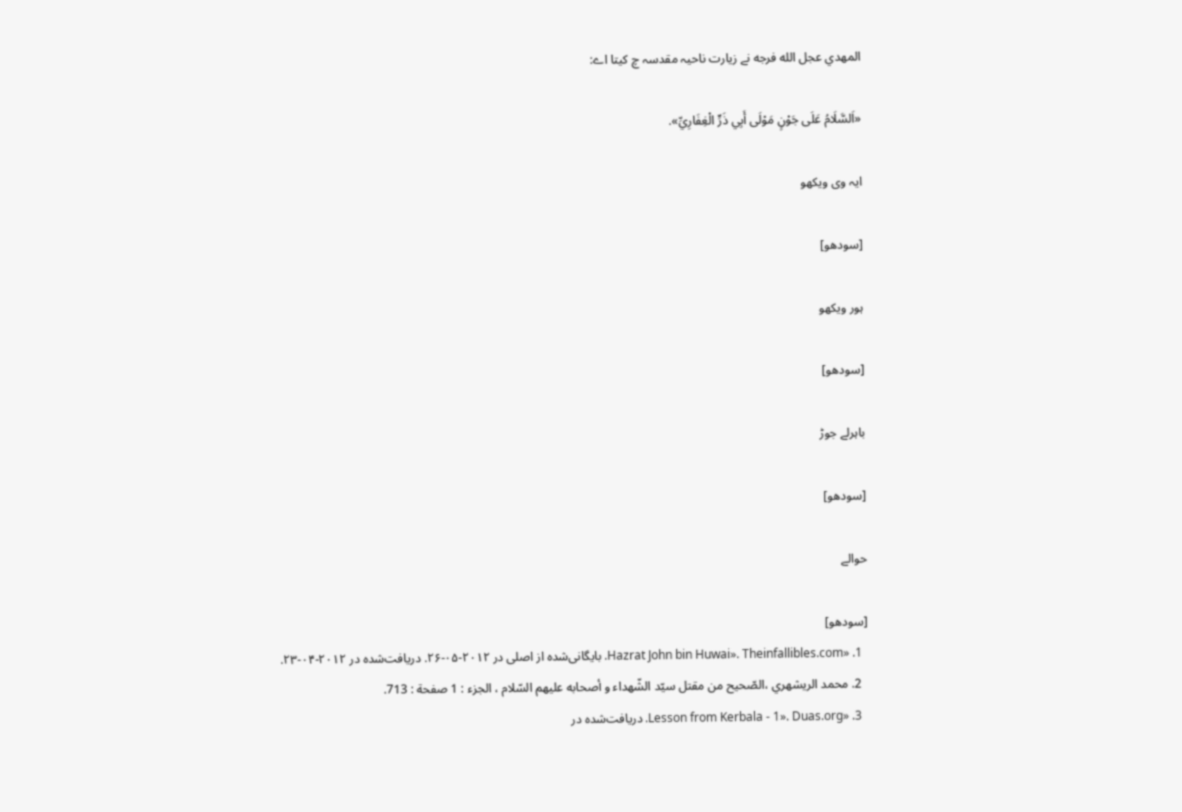المهدي عجل الله فرجه نے زيارت ناحيہ مقدسہ چ کیتا اے:

«اَلسَّلَامُ عَلَى جَوْنٍ مَوْلَى أَبِي‌ ذَرٍّ الْغِفَارِيِّ».

ایہ وی ویکھو

[سودھو]

ہور ویکھو

[سودھو]

باہرلے جوڑ

[سودھو]

حوالے

[سودھو]
  1. «Hazrat John bin Huwai». Theinfallibles.com. بایگانی‌شده از اصلی در ۲۰۱۲-۰۵-۲۶. دریافت‌شده در ۲۰۱۲-۰۴-۲۳.
  2. محمد الريشهري ،الصّحيح من مقتل سيّد الشّهداء و أصحابه عليهم السّلام ، الجزء : 1 صفحة : 713.
  3. «Lesson from Kerbala - 1». Duas.org. دریافت‌شده در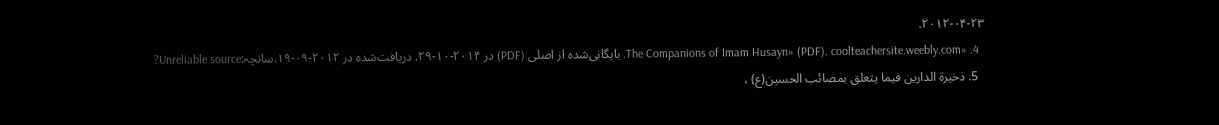۲۰۱۲-۰۴-۲۳.
  4. «The Companions of Imam Husayn» (PDF). coolteachersite.weebly.com. بایگانی‌شده از اصلی (PDF) در ۲۰۱۴-۱۰-۲۹. دریافت‌شده در ۲۰۱۲-۰۹-۱۹.سانچہ:Unreliable source?
  5. ذخيرة الدارين فيما يتعلق بمصائب الحسين(ع) ،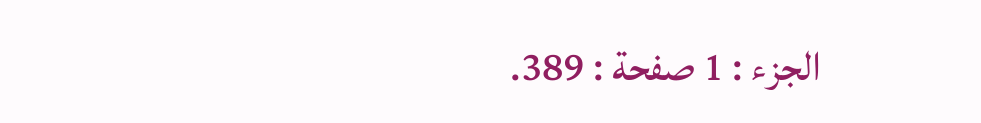الجزء : 1 صفحة : 389.